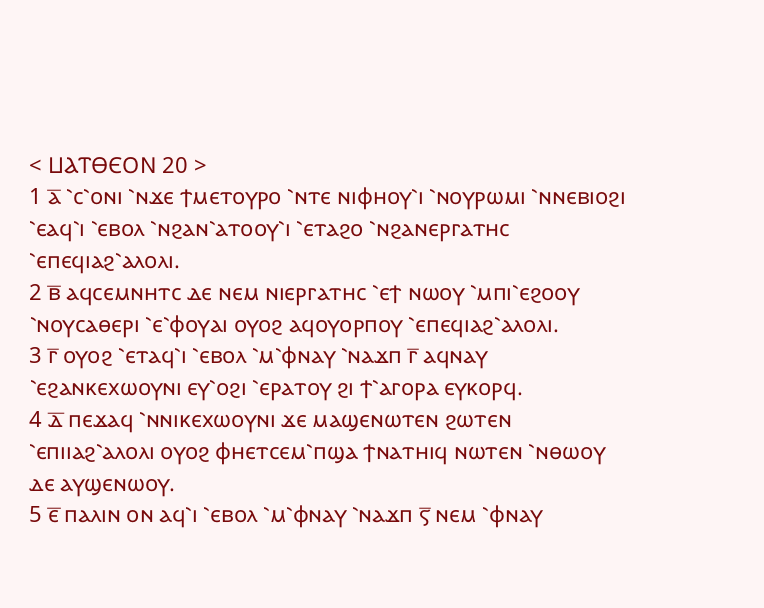< ⳘⲀⲦⲐⲈⲞⲚ 20 >
1 ⲁ̅ ⳿ⲥ⳿ⲟⲛⲓ ⳿ⲛϫⲉ ϯⲙⲉⲧⲟⲩⲣⲟ ⳿ⲛⲧⲉ ⲛⲓⲫⲏⲟⲩ⳿ⲓ ⳿ⲛⲟⲩⲣⲱⲙⲓ ⳿ⲛⲛⲉⲃⲓⲟϩⲓ ⳿ⲉⲁϥ⳿ⲓ ⳿ⲉⲃⲟⲗ ⳿ⲛϩⲁⲛ⳿ⲁⲧⲟⲟⲩ⳿ⲓ ⳿ⲉⲧⲁϩⲟ ⳿ⲛϩⲁⲛⲉⲣⲅⲁⲧⲏⲥ ⳿ⲉⲡⲉϥⲓⲁϩ⳿ⲁⲗⲟⲗⲓ.
2 ⲃ̅ ⲁϥⲥⲉⲙⲛⲏⲧⲥ ⲇⲉ ⲛⲉⲙ ⲛⲓⲉⲣⲅⲁⲧⲏⲥ ⳿ⲉϯ ⲛⲱⲟⲩ ⳿ⲙⲡⲓ⳿ⲉϩⲟⲟⲩ ⳿ⲛⲟⲩⲥⲁⲑⲉⲣⲓ ⳿ⲉ⳿ⲫⲟⲩⲁⲓ ⲟⲩⲟϩ ⲁϥⲟⲩⲟⲣⲡⲟⲩ ⳿ⲉⲡⲉϥⲓⲁϩ⳿ⲁⲗⲟⲗⲓ.
3 ⲅ̅ ⲟⲩⲟϩ ⳿ⲉⲧⲁϥ⳿ⲓ ⳿ⲉⲃⲟⲗ ⳿ⲙ⳿ⲫⲛⲁⲩ ⳿ⲛⲁϫⲡ ⲅ̅ ⲁϥⲛⲁⲩ ⳿ⲉϩⲁⲛⲕⲉⲭⲱⲟⲩⲛⲓ ⲉⲩ⳿ⲟϩⲓ ⳿ⲉⲣⲁⲧⲟⲩ ϩⲓ ϯ⳿ⲁⲅⲟⲣⲁ ⲉⲩⲕⲟⲣϥ.
4 ⲇ̅ ⲡⲉϫⲁϥ ⳿ⲛⲛⲓⲕⲉⲭⲱⲟⲩⲛⲓ ϫⲉ ⲙⲁϣⲉⲛⲱⲧⲉⲛ ϩⲱⲧⲉⲛ ⳿ⲉⲡⲓⲓⲁϩ⳿ⲁⲗⲟⲗⲓ ⲟⲩⲟϩ ⲫⲏⲉⲧⲥⲉⲙ⳿ⲡϣⲁ ϯⲛⲁⲧⲏⲓϥ ⲛⲱⲧⲉⲛ ⳿ⲛⲑⲱⲟⲩ ⲇⲉ ⲁⲩϣⲉⲛⲱⲟⲩ.
5 ⲉ̅ ⲡⲁⲗⲓⲛ ⲟⲛ ⲁϥ⳿ⲓ ⳿ⲉⲃⲟⲗ ⳿ⲙ⳿ⲫⲛⲁⲩ ⳿ⲛⲁϫⲡ ⲋ̅ ⲛⲉⲙ ⳿ⲫⲛⲁⲩ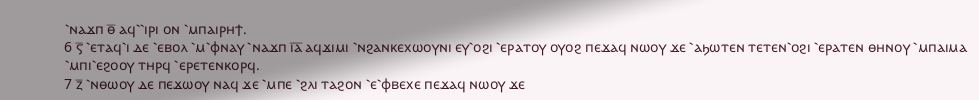⳿ⲛⲁϫⲡ ⲑ̅ ⲁϥ⳿⳿ⲓⲣⲓ ⲟⲛ ⳿ⲙⲡⲁⲓⲣⲏϯ.
6 ⲋ̅ ⳿ⲉⲧⲁϥ⳿ⲓ ⲇⲉ ⳿ⲉⲃⲟⲗ ⳿ⲙ⳿ⲫⲛⲁⲩ ⳿ⲛⲁϫⲡ ⲓ̅ⲁ̅ ⲁϥϫⲓⲙⲓ ⳿ⲛϩⲁⲛⲕⲉⲭⲱⲟⲩⲛⲓ ⲉⲩ⳿ⲟϩⲓ ⳿ⲉⲣⲁⲧⲟⲩ ⲟⲩⲟϩ ⲡⲉϫⲁϥ ⲛⲱⲟⲩ ϫⲉ ⳿ⲁϧⲱⲧⲉⲛ ⲧⲉⲧⲉⲛ⳿ⲟϩⲓ ⳿ⲉⲣⲁⲧⲉⲛ ⲑⲏⲛⲟⲩ ⳿ⲙⲡⲁⲓⲙⲁ ⳿ⲙⲡⲓ⳿ⲉϩⲟⲟⲩ ⲧⲏⲣϥ ⳿ⲉⲣⲉⲧⲉⲛⲕⲟⲣϥ.
7 ⲍ̅ ⳿ⲛⲑⲱⲟⲩ ⲇⲉ ⲡⲉϫⲱⲟⲩ ⲛⲁϥ ϫⲉ ⳿ⲙⲡⲉ ⳿ϩⲗⲓ ⲧⲁϩⲟⲛ ⳿ⲉ⳿ⲫⲃⲉⲭⲉ ⲡⲉϫⲁϥ ⲛⲱⲟⲩ ϫⲉ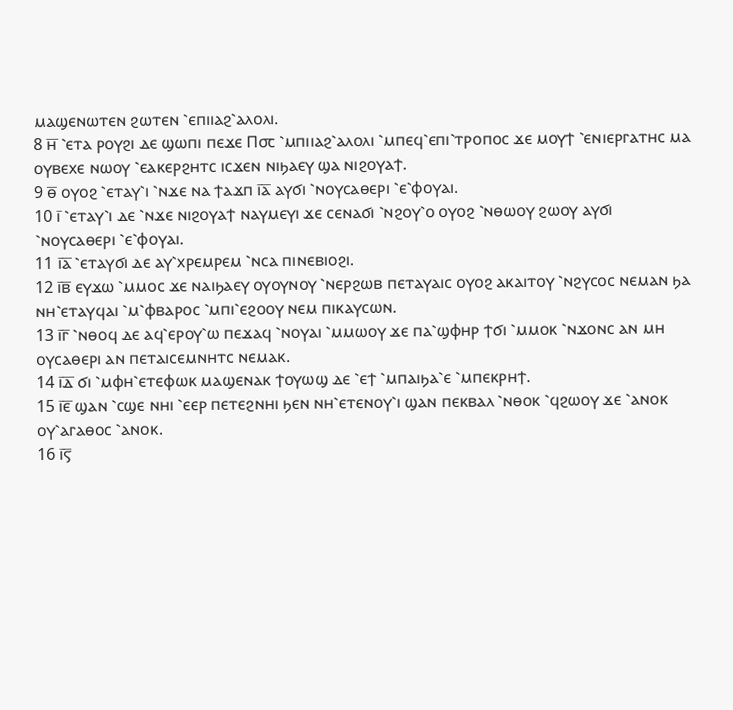ⲙⲁϣⲉⲛⲱⲧⲉⲛ ϩⲱⲧⲉⲛ ⳿ⲉⲡⲓⲓⲁϩ⳿ⲁⲗⲟⲗⲓ.
8 ⲏ̅ ⳿ⲉⲧⲁ ⲣⲟⲩϩⲓ ⲇⲉ ϣⲱⲡⲓ ⲡⲉϫⲉ Ⲡ⳪ ⳿ⲙⲡⲓⲓⲁϩ⳿ⲁⲗⲟⲗⲓ ⳿ⲙⲡⲉϥ⳿ⲉⲡⲓ⳿ⲧⲣⲟⲡⲟⲥ ϫⲉ ⲙⲟⲩϯ ⳿ⲉⲛⲓⲉⲣⲅⲁⲧⲏⲥ ⲙⲁ ⲟⲩⲃⲉⲭⲉ ⲛⲱⲟⲩ ⳿ⲉⲁⲕⲉⲣϩⲏⲧⲥ ⲓⲥϫⲉⲛ ⲛⲓϧⲁⲉⲩ ϣⲁ ⲛⲓϩⲟⲩⲁϯ.
9 ⲑ̅ ⲟⲩⲟϩ ⳿ⲉⲧⲁⲩ⳿ⲓ ⳿ⲛϫⲉ ⲛⲁ ϯⲁϫⲡ ⲓ̅ⲁ̅ ⲁⲩϭⲓ ⳿ⲛⲟⲩⲥⲁⲑⲉⲣⲓ ⳿ⲉ⳿ⲫⲟⲩⲁⲓ.
10 ⲓ̅ ⳿ⲉⲧⲁⲩ⳿ⲓ ⲇⲉ ⳿ⲛϫⲉ ⲛⲓϩⲟⲩⲁϯ ⲛⲁⲩⲙⲉⲩⲓ ϫⲉ ⲥⲉⲛⲁϭⲓ ⳿ⲛϩⲟⲩ⳿ⲟ ⲟⲩⲟϩ ⳿ⲛⲑⲱⲟⲩ ϩⲱⲟⲩ ⲁⲩϭⲓ ⳿ⲛⲟⲩⲥⲁⲑⲉⲣⲓ ⳿ⲉ⳿ⲫⲟⲩⲁⲓ.
11 ⲓ̅ⲁ̅ ⳿ⲉⲧⲁⲩϭⲓ ⲇⲉ ⲁⲩ⳿ⲭⲣⲉⲙⲣⲉⲙ ⳿ⲛⲥⲁ ⲡⲓⲛⲉⲃⲓⲟϩⲓ.
12 ⲓ̅ⲃ̅ ⲉⲩϫⲱ ⳿ⲙⲙⲟⲥ ϫⲉ ⲛⲁⲓϧⲁⲉⲩ ⲟⲩⲟⲩⲛⲟⲩ ⳿ⲛⲉⲣϩⲱⲃ ⲡⲉⲧⲁⲩⲁⲓⲥ ⲟⲩⲟϩ ⲁⲕⲁⲓⲧⲟⲩ ⳿ⲛϩⲩⲥⲟⲥ ⲛⲉⲙⲁⲛ ϧⲁ ⲛⲏ⳿ⲉⲧⲁⲩϥⲁⲓ ⳿ⲙ⳿ⲫⲃⲁⲣⲟⲥ ⳿ⲙⲡⲓ⳿ⲉϩⲟⲟⲩ ⲛⲉⲙ ⲡⲓⲕⲁⲩⲥⲱⲛ.
13 ⲓ̅ⲅ̅ ⳿ⲛⲑⲟϥ ⲇⲉ ⲁϥ⳿ⲉⲣⲟⲩ⳿ⲱ ⲡⲉϫⲁϥ ⳿ⲛⲟⲩⲁⲓ ⳿ⲙⲙⲱⲟⲩ ϫⲉ ⲡⲁ⳿ϣⲫⲏⲣ ϯϭⲓ ⳿ⲙⲙⲟⲕ ⳿ⲛϫⲟⲛⲥ ⲁⲛ ⲙⲏ ⲟⲩⲥⲁⲑⲉⲣⲓ ⲁⲛ ⲡⲉⲧⲁⲓⲥⲉⲙⲛⲏⲧⲥ ⲛⲉⲙⲁⲕ.
14 ⲓ̅ⲇ̅ ϭⲓ ⳿ⲙⲫⲏ⳿ⲉⲧⲉⲫⲱⲕ ⲙⲁϣⲉⲛⲁⲕ ϯⲟⲩⲱϣ ⲇⲉ ⳿ⲉϯ ⳿ⲙⲡⲁⲓϧⲁ⳿ⲉ ⳿ⲙⲡⲉⲕⲣⲏϯ.
15 ⲓ̅ⲉ̅ ϣⲁⲛ ⳿ⲥϣⲉ ⲛⲏⲓ ⳿ⲉⲉⲣ ⲡⲉⲧⲉϩⲛⲏⲓ ϧⲉⲛ ⲛⲏ⳿ⲉⲧⲉⲛⲟⲩ⳿ⲓ ϣⲁⲛ ⲡⲉⲕⲃⲁⲗ ⳿ⲛⲑⲟⲕ ⳿ϥϩⲱⲟⲩ ϫⲉ ⳿ⲁⲛⲟⲕ ⲟⲩ⳿ⲁⲅⲁⲑⲟⲥ ⳿ⲁⲛⲟⲕ.
16 ⲓ̅ⲋ̅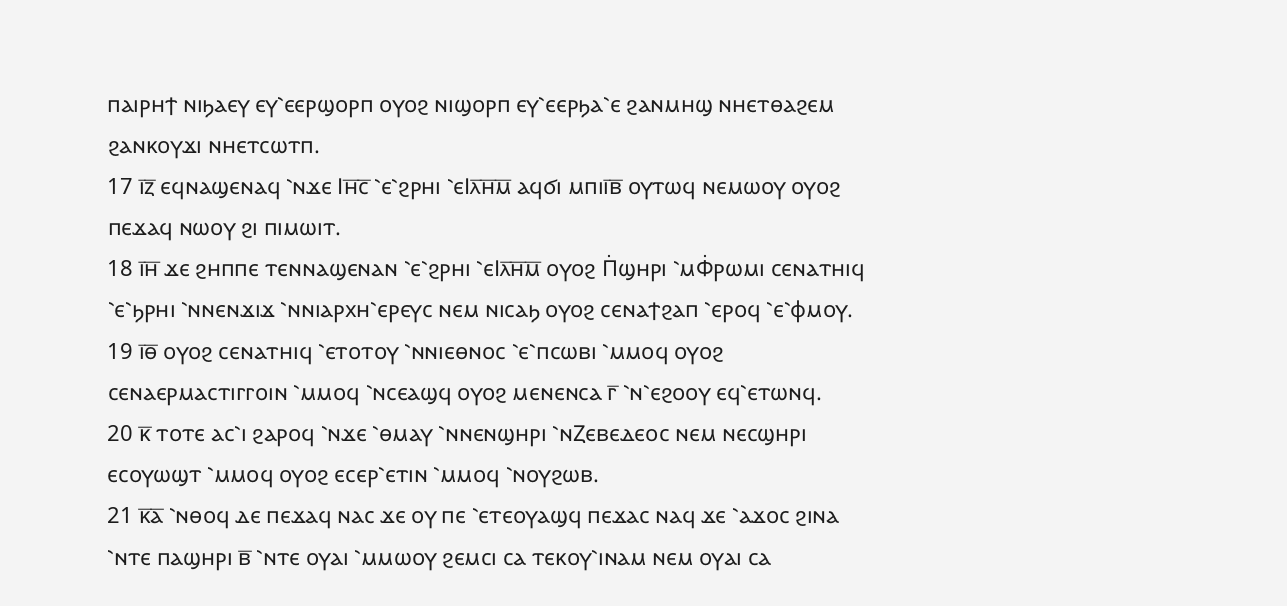ⲡⲁⲓⲣⲏϯ ⲛⲓϧⲁⲉⲩ ⲉⲩ⳿ⲉⲉⲣϣⲟⲣⲡ ⲟⲩⲟϩ ⲛⲓϣⲟⲣⲡ ⲉⲩ⳿ⲉⲉⲣϧⲁ⳿ⲉ ϩⲁⲛⲙⲏϣ ⲛⲏⲉⲧⲑⲁϩⲉⲙ ϩⲁⲛⲕⲟⲩϫⲓ ⲛⲏⲉⲧⲥⲱⲧⲡ.
17 ⲓ̅ⲍ̅ ⲉϥⲛⲁϣⲉⲛⲁϥ ⳿ⲛϫⲉ Ⲓⲏ̅ⲥ̅ ⳿ⲉ⳿ϩⲣⲏⲓ ⳿ⲉⲒⲗ̅ⲏ̅ⲙ̅ ⲁϥϭⲓ ⲙⲡⲓⲓ̅ⲃ̅ ⲟⲩⲧⲱϥ ⲛⲉⲙⲱⲟⲩ ⲟⲩⲟϩ ⲡⲉϫⲁϥ ⲛⲱⲟⲩ ϩⲓ ⲡⲓⲙⲱⲓⲧ.
18 ⲓ̅ⲏ̅ ϫⲉ ϩⲏⲡⲡⲉ ⲧⲉⲛⲛⲁϣⲉⲛⲁⲛ ⳿ⲉ⳿ϩⲣⲏⲓ ⳿ⲉⲒⲗ̅ⲏ̅ⲙ̅ ⲟⲩⲟϩ Ⲡ̇ϣⲏⲣⲓ ⳿ⲙⲪ̇ⲣⲱⲙⲓ ⲥⲉⲛⲁⲧⲏⲓϥ ⳿ⲉ⳿ϧⲣⲏⲓ ⳿ⲛⲛⲉⲛϫⲓϫ ⳿ⲛⲛⲓⲁⲣⲭⲏ⳿ⲉⲣⲉⲩⲥ ⲛⲉⲙ ⲛⲓⲥⲁϧ ⲟⲩⲟϩ ⲥⲉⲛⲁϯϩⲁⲡ ⳿ⲉⲣⲟϥ ⳿ⲉ⳿ⲫⲙⲟⲩ.
19 ⲓ̅ⲑ̅ ⲟⲩⲟϩ ⲥⲉⲛⲁⲧⲏⲓϥ ⳿ⲉⲧⲟⲧⲟⲩ ⳿ⲛⲛⲓⲉⲑⲛⲟⲥ ⳿ⲉ⳿ⲡⲥⲱⲃⲓ ⳿ⲙⲙⲟϥ ⲟⲩⲟϩ ⲥⲉⲛⲁⲉⲣⲙⲁⲥⲧⲓⲅⲅⲟⲓⲛ ⳿ⲙⲙⲟϥ ⳿ⲛⲥⲉⲁϣϥ ⲟⲩⲟϩ ⲙⲉⲛⲉⲛⲥⲁ ⲅ̅ ⳿ⲛ⳿ⲉϩⲟⲟⲩ ⲉϥ⳿ⲉⲧⲱⲛϥ.
20 ⲕ̅ ⲧⲟⲧⲉ ⲁⲥ⳿ⲓ ϩⲁⲣⲟϥ ⳿ⲛϫⲉ ⳿ⲑⲙⲁⲩ ⳿ⲛⲛⲉⲛϣⲏⲣⲓ ⳿ⲛⲌⲉⲃⲉⲇⲉⲟⲥ ⲛⲉⲙ ⲛⲉⲥϣⲏⲣⲓ ⲉⲥⲟⲩⲱϣⲧ ⳿ⲙⲙⲟϥ ⲟⲩⲟϩ ⲉⲥⲉⲣ⳿ⲉⲧⲓⲛ ⳿ⲙⲙⲟϥ ⳿ⲛⲟⲩϩⲱⲃ.
21 ⲕ̅ⲁ̅ ⳿ⲛⲑⲟϥ ⲇⲉ ⲡⲉϫⲁϥ ⲛⲁⲥ ϫⲉ ⲟⲩ ⲡⲉ ⳿ⲉⲧⲉⲟⲩⲁϣϥ ⲡⲉϫⲁⲥ ⲛⲁϥ ϫⲉ ⳿ⲁϫⲟⲥ ϩⲓⲛⲁ ⳿ⲛⲧⲉ ⲡⲁϣⲏⲣⲓ ⲃ̅ ⳿ⲛⲧⲉ ⲟⲩⲁⲓ ⳿ⲙⲙⲱⲟⲩ ϩⲉⲙⲥⲓ ⲥⲁ ⲧⲉⲕⲟⲩ⳿ⲓⲛⲁⲙ ⲛⲉⲙ ⲟⲩⲁⲓ ⲥⲁ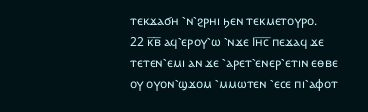ⲧⲉⲕϫⲁϭⲏ ⳿ⲛ⳿ϩⲣⲏⲓ ϧⲉⲛ ⲧⲉⲕⲙⲉⲧⲟⲩⲣⲟ.
22 ⲕ̅ⲃ̅ ⲁϥ⳿ⲉⲣⲟⲩ⳿ⲱ ⳿ⲛϫⲉ Ⲓⲏ̅ⲥ̅ ⲡⲉϫⲁϥ ϫⲉ ⲧⲉⲧⲉⲛ⳿ⲉⲙⲓ ⲁⲛ ϫⲉ ⳿ⲁⲣⲉⲧ⳿ⲉⲛⲉⲣ⳿ⲉⲧⲓⲛ ⲉⲑⲃⲉ ⲟⲩ ⲟⲩⲟⲛ⳿ϣϫⲟⲙ ⳿ⲙⲙⲱⲧⲉⲛ ⳿ⲉⲥⲉ ⲡⲓ⳿ⲁⲫⲟⲧ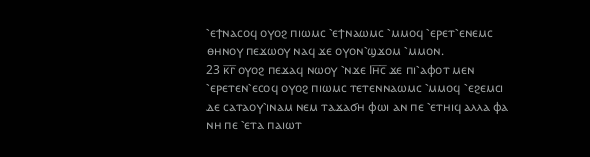⳿ⲉϯⲛⲁⲥⲟϥ ⲟⲩⲟϩ ⲡⲓⲱⲙⲥ ⳿ⲉϯⲛⲁⲱⲙⲥ ⳿ⲙⲙⲟϥ ⳿ⲉⲣⲉⲧ⳿ⲉⲛⲉⲙⲥ ⲑⲏⲛⲟⲩ ⲡⲉϫⲱⲟⲩ ⲛⲁϥ ϫⲉ ⲟⲩⲟⲛ⳿ϣϫⲟⲙ ⳿ⲙⲙⲟⲛ.
23 ⲕ̅ⲅ̅ ⲟⲩⲟϩ ⲡⲉϫⲁϥ ⲛⲱⲟⲩ ⳿ⲛϫⲉ Ⲓⲏ̅ⲥ̅ ϫⲉ ⲡⲓ⳿ⲁⲫⲟⲧ ⲙⲉⲛ ⳿ⲉⲣⲉⲧⲉⲛ⳿ⲉⲥⲟϥ ⲟⲩⲟϩ ⲡⲓⲱⲙⲥ ⲧⲉⲧⲉⲛⲛⲁⲱⲙⲥ ⳿ⲙⲙⲟϥ ⳿ⲉϩⲉⲙⲥⲓ ⲇⲉ ⲥⲁⲧⲁⲟⲩ⳿ⲓⲛⲁⲙ ⲛⲉⲙ ⲧⲁϫⲁϭⲏ ⲫⲱⲓ ⲁⲛ ⲡⲉ ⳿ⲉⲧⲏⲓϥ ⲁⲗⲗⲁ ⲫⲁ ⲛⲏ ⲡⲉ ⳿ⲉⲧⲁ ⲡⲁⲓⲱⲧ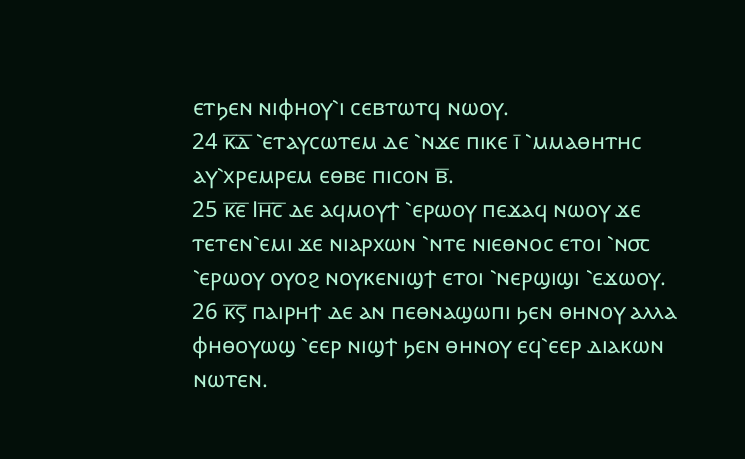ⲉⲧϧⲉⲛ ⲛⲓⲫⲏⲟⲩ⳿ⲓ ⲥⲉⲃⲧⲱⲧϥ ⲛⲱⲟⲩ.
24 ⲕ̅ⲇ̅ ⳿ⲉⲧⲁⲩⲥⲱⲧⲉⲙ ⲇⲉ ⳿ⲛϫⲉ ⲡⲓⲕⲉ ⲓ̅ ⳿ⲙⲙⲁⲑⲏⲧⲏⲥ ⲁⲩ⳿ⲭⲣⲉⲙⲣⲉⲙ ⲉⲑⲃⲉ ⲡⲓⲥⲟⲛ ⲃ̅.
25 ⲕ̅ⲉ̅ Ⲓⲏ̅ⲥ̅ ⲇⲉ ⲁϥⲙⲟⲩϯ ⳿ⲉⲣⲱⲟⲩ ⲡⲉϫⲁϥ ⲛⲱⲟⲩ ϫⲉ ⲧⲉⲧⲉⲛ⳿ⲉⲙⲓ ϫⲉ ⲛⲓⲁⲣⲭⲱⲛ ⳿ⲛⲧⲉ ⲛⲓⲉⲑⲛⲟⲥ ⲉⲧⲟⲓ ⳿ⲛ⳪ ⳿ⲉⲣⲱⲟⲩ ⲟⲩⲟϩ ⲛⲟⲩⲕⲉⲛⲓϣϯ ⲉⲧⲟⲓ ⳿ⲛⲉⲣϣⲓϣⲓ ⳿ⲉϫⲱⲟⲩ.
26 ⲕ̅ⲋ̅ ⲡⲁⲓⲣⲏϯ ⲇⲉ ⲁⲛ ⲡⲉⲑⲛⲁϣⲱⲡⲓ ϧⲉⲛ ⲑⲏⲛⲟⲩ ⲁⲗⲗⲁ ⲫⲏⲑⲟⲩⲱϣ ⳿ⲉⲉⲣ ⲛⲓϣϯ ϧⲉⲛ ⲑⲏⲛⲟⲩ ⲉϥ⳿ⲉⲉⲣ ⲇⲓⲁⲕⲱⲛ ⲛⲱⲧⲉⲛ.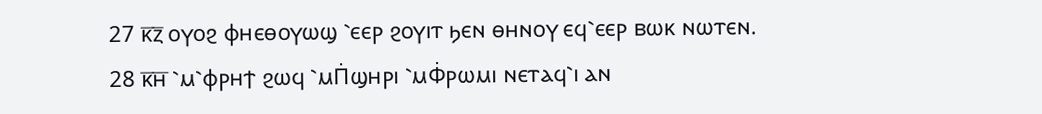27 ⲕ̅ⲍ̅ ⲟⲩⲟϩ ⲫⲏⲉⲑⲟⲩⲱϣ ⳿ⲉⲉⲣ ϩⲟⲩⲓⲧ ϧⲉⲛ ⲑⲏⲛⲟⲩ ⲉϥ⳿ⲉⲉⲣ ⲃⲱⲕ ⲛⲱⲧⲉⲛ.
28 ⲕ̅ⲏ̅ ⳿ⲙ⳿ⲫⲣⲏϯ ϩⲱϥ ⳿ⲙⲠ̇ϣⲏⲣⲓ ⳿ⲙⲪ̇ⲣⲱⲙⲓ ⲛⲉⲧⲁϥ⳿ⲓ ⲁⲛ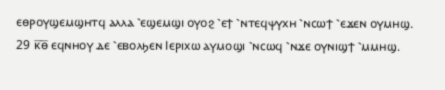ⲉⲑⲣⲟⲩϣⲉⲙϣⲏⲧϥ ⲁⲗⲗⲁ ⳿ⲉϣⲉⲙϣⲓ ⲟⲩⲟϩ ⳿ⲉϯ ⳿ⲛⲧⲉϥⲯⲩⲭⲏ ⳿ⲛⲥⲱϯ ⳿ⲉϫⲉⲛ ⲟⲩⲙⲏϣ.
29 ⲕ̅ⲑ̅ ⲉϥⲛⲏⲟⲩ ⲇⲉ ⳿ⲉⲃⲟⲗϧⲉⲛ Ⲓⲉⲣⲓⲭⲱ ⲁⲩⲙⲟϣⲓ ⳿ⲛⲥⲱϥ ⳿ⲛϫⲉ ⲟⲩⲛⲓϣϯ ⳿ⲙⲙⲏϣ.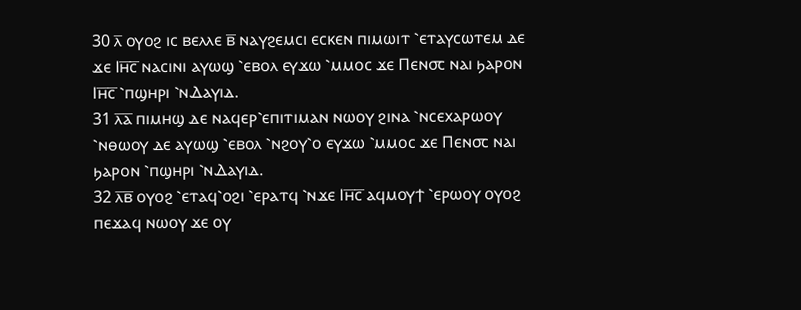30 ⲗ̅ ⲟⲩⲟϩ ⲓⲥ ⲃⲉⲗⲗⲉ ⲃ̅ ⲛⲁⲩϩⲉⲙⲥⲓ ⲉⲥⲕⲉⲛ ⲡⲓⲙⲱⲓⲧ ⳿ⲉⲧⲁⲩⲥⲱⲧⲉⲙ ⲇⲉ ϫⲉ Ⲓⲏ̅ⲥ̅ ⲛⲁⲥⲓⲛⲓ ⲁⲩⲱϣ ⳿ⲉⲃⲟⲗ ⲉⲩϫⲱ ⳿ⲙⲙⲟⲥ ϫⲉ Ⲡⲉⲛ⳪ ⲛⲁⲓ ϧⲁⲣⲟⲛ Ⲓⲏ̅ⲥ̅ ⳿ⲡϣⲏⲣⲓ ⳿ⲛⲆⲁⲩⲓⲇ.
31 ⲗ̅ⲁ̅ ⲡⲓⲙⲏϣ ⲇⲉ ⲛⲁϥⲉⲣ⳿ⲉⲡⲓⲧⲓⲙⲁⲛ ⲛⲱⲟⲩ ϩⲓⲛⲁ ⳿ⲛⲥⲉⲭⲁⲣⲱⲟⲩ ⳿ⲛⲑⲱⲟⲩ ⲇⲉ ⲁⲩⲱϣ ⳿ⲉⲃⲟⲗ ⳿ⲛϩⲟⲩ⳿ⲟ ⲉⲩϫⲱ ⳿ⲙⲙⲟⲥ ϫⲉ Ⲡⲉⲛ⳪ ⲛⲁⲓ ϧⲁⲣⲟⲛ ⳿ⲡϣⲏⲣⲓ ⳿ⲛⲆⲁⲩⲓⲇ.
32 ⲗ̅ⲃ̅ ⲟⲩⲟϩ ⳿ⲉⲧⲁϥ⳿ⲟϩⲓ ⳿ⲉⲣⲁⲧϥ ⳿ⲛϫⲉ Ⲓⲏ̅ⲥ̅ ⲁϥⲙⲟⲩϯ ⳿ⲉⲣⲱⲟⲩ ⲟⲩⲟϩ ⲡⲉϫⲁϥ ⲛⲱⲟⲩ ϫⲉ ⲟⲩ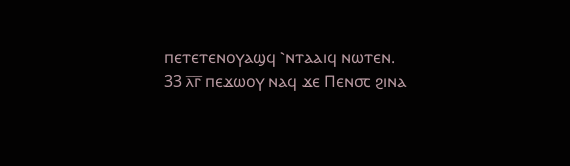ⲡⲉⲧⲉⲧⲉⲛⲟⲩⲁϣϥ ⳿ⲛⲧⲁⲁⲓϥ ⲛⲱⲧⲉⲛ.
33 ⲗ̅ⲅ̅ ⲡⲉϫⲱⲟⲩ ⲛⲁϥ ϫⲉ Ⲡⲉⲛ⳪ ϩⲓⲛⲁ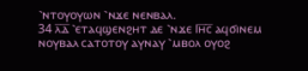⳿ⲛⲧⲟⲩⲟⲩⲱⲛ ⳿ⲛϫⲉ ⲛⲉⲛⲃⲁⲗ.
34 ⲗ̅ⲇ̅ ⳿ⲉⲧⲁϥϣⲉⲛϩⲏⲧ ⲇⲉ ⳿ⲛϫⲉ Ⲓⲏ̅ⲥ̅ ⲁϥϭⲓⲛⲉⲙ ⲛⲟⲩⲃⲁⲗ ⲥⲁⲧⲟⲧⲟⲩ ⲁⲩⲛⲁⲩ ⳿ⲙⲃⲟⲗ ⲟⲩⲟϩ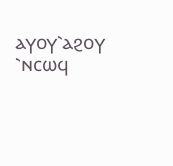ⲁⲩⲟⲩ⳿ⲁϩⲟⲩ ⳿ⲛⲥⲱϥ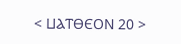< ⳘⲀⲦⲐⲈⲞⲚ 20 >